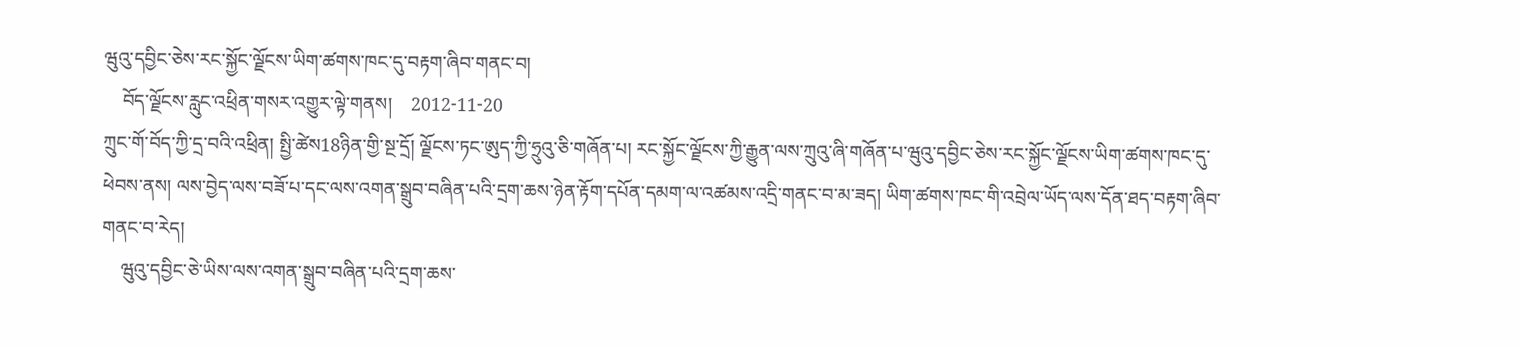ཝུའུ་དབྱིང་ཅེས་རང་སྐྱོང་ལྗོངས་ཡིག་ཚགས་ཁང་དུ་བརྟག་ཞིབ་གནང་བ།
    བོད་ལྗོངས་རླུང་འཕྲིན་གསར་འགྱུར་ལྟེ་གནས།    2012-11-20
ཀྲུང་གོ་བོད་ཀྱི་དྲ་བའི་འཕྲིན། སྤྱི་ཚེས18ཉིན་གྱི་སྔ་དྲོ། ལྗོངས་ཏང་ཨུད་ཀྱི་ཧྲུའུ་ཅི་གཞོན་པ། རང་སྐྱོང་ལྗོངས་ཀྱི་རྒྱུན་ལས་ཀྲུའུ་ཞི་གཞོན་པ་ཝུའུ་དབྱིང་ཅེས་རང་སྐྱོང་ལྗོངས་ཡིག་ཚགས་ཁང་དུ་ཕེབས་ནས། ལས་བྱེད་ལས་བཟོ་པ་དང་ལས་འགན་སྒྲུབ་བཞིན་པའི་དྲག་ཆས་ཉེན་རྟོག་དཔོན་དམག་ལ་འཚམས་འདྲི་གནང་བ་མ་ཟད། ཡིག་ཚགས་ཁང་གི་འབྲེལ་ཡོད་ལས་དོན་ཐད་བརྟག་ཞིབ་གནང་བ་རེད།
    ཝུའུ་དབྱིང་ཅེ་ཡིས་ལས་འགན་སྒྲུབ་བཞིན་པའི་དྲག་ཆས་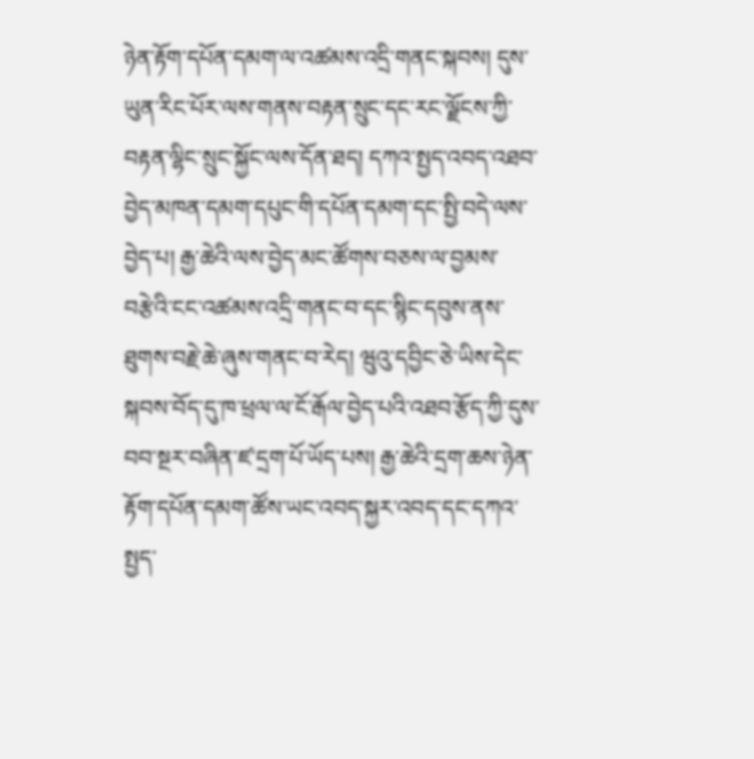ཉེན་རྟོག་དཔོན་དམག་ལ་འཚམས་འདྲི་གནང་སྐབས། དུས་ཡུན་རིང་པོར་ལས་གནས་བརྟན་སྲུང་དང་རང་ལྗོངས་ཀྱི་བརྟན་ལྷིང་སྲུང་སྐྱོང་ལས་དོན་ཐད། དཀའ་སྤྱད་འབད་འཐབ་བྱེད་མཁན་དམག་དཔུང་གི་དཔོན་དམག་དང་སྤྱི་བདེ་ལས་བྱེད་པ། རྒྱ་ཆེའི་ལས་བྱེད་མང་ཚོགས་བཅས་ལ་བྱམས་བརྩེའི་ངང་འཚམས་འདྲི་གནང་བ་དང་སྙིང་དབུས་ནས་ཐུགས་བརྗེ་ཆེ་ཞུས་གནང་བ་རེད། ཝུའུ་དབྱིང་ཅེ་ཡིས་དེང་སྐབས་བོད་དུ་ཁ་ཕྲལ་ལ་ངོ་རྒོལ་བྱེད་པའི་འཐབ་རྩོད་ཀྱི་དུས་བབ་སྔར་བཞིན་ཛ་དྲག་པོ་ཡོད་པས། རྒྱ་ཆེའི་དྲག་ཆས་ཉེན་རྟོག་དཔོན་དམག་ཚོས་ཡང་འབད་སྐྱར་འབད་དང་དཀའ་སྤྱད་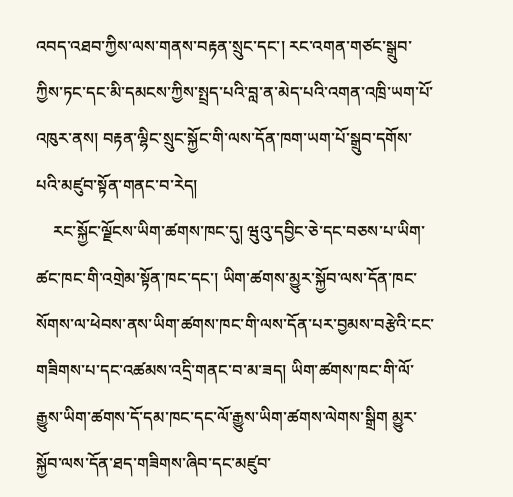འབད་འཐབ་ཀྱིས་ལས་གནས་བརྟན་སྲུང་དང་། རང་འགན་གཙང་སྒྲུབ་ཀྱིས་ཏང་དང་མི་དམངས་ཀྱིས་སྤྲད་པའི་བླ་ན་མེད་པའི་འགན་འཁྲི་ཡག་པོ་འཁུར་ནས། བརྟན་ལྷིང་སྲུང་སྐྱོང་གི་ལས་དོན་ཁག་ཡག་པོ་སྒྲུབ་དགོས་པའི་མཛུབ་སྟོན་གནང་བ་རེད།
    རང་སྐྱོང་ལྗོངས་ཡིག་ཚགས་ཁང་དུ། ཝུའུ་དབྱིང་ཅེ་དང་བཅས་པ་ཡིག་ཚང་ཁང་གི་འགྲེམ་སྟོན་ཁང་དང་། ཡིག་ཚགས་མྱུར་སྐྱོབ་ལས་དོན་ཁང་སོགས་ལ་ཕེབས་ནས་ཡིག་ཚགས་ཁང་གི་ལས་དོན་པར་བྱམས་བརྩེའི་ངང་གཟིགས་པ་དང་འཚམས་འདྲི་གནང་བ་མ་ཟད། ཡིག་ཚགས་ཁང་གི་ལོ་རྒྱུས་ཡིག་ཚགས་དོ་དམ་ཁང་དང་ལོ་རྒྱུས་ཡིག་ཚགས་ལེགས་སྒྲིག མྱུར་སྐྱོབ་ལས་དོན་ཐད་གཟིགས་ཞིབ་དང་མཛུབ་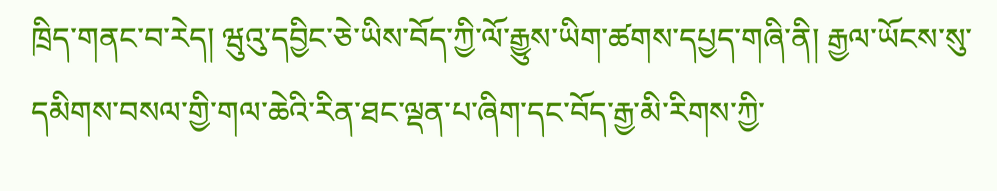ཁྲིད་གནང་བ་རེད། ཝུའུ་དབྱིང་ཅེ་ཡིས་བོད་ཀྱི་ལོ་རྒྱུས་ཡིག་ཚགས་དཔྱད་གཞི་ནི། རྒྱལ་ཡོངས་སུ་དམིགས་བསལ་གྱི་གལ་ཆེའི་རིན་ཐང་ལྡན་པ་ཞིག་དང་བོད་རྒྱ་མི་རིགས་ཀྱི་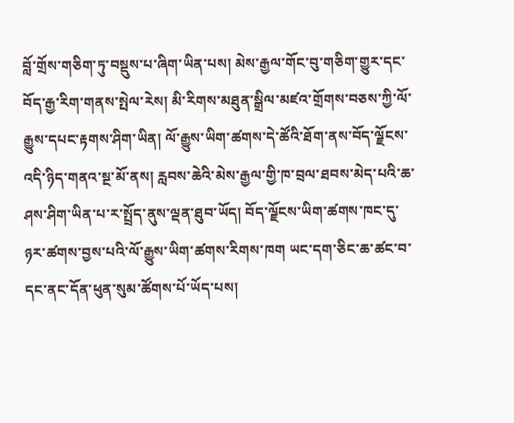བློ་གྲོས་གཅིག་ཏུ་བསྡུས་པ་ཞིག་ཡིན་པས། མེས་རྒྱལ་གོང་བུ་གཅིག་གྱུར་དང་བོད་རྒྱ་རིག་གནས་སྤེལ་རེས། མི་རིགས་མཐུན་སྒྲིལ་མཛའ་གྲོགས་བཅས་ཀྱི་ལོ་རྒྱུས་དཔང་རྟགས་ཤིག་ཡིན། ལོ་རྒྱུས་ཡིག་ཚགས་དེ་ཚོའི་ཐོག་ནས་བོད་ལྗོངས་འདི་ཉིད་གནའ་སྔ་མོ་ནས། རླབས་ཆེའི་མེས་རྒྱལ་གྱི་ཁ་བྲལ་ཐབས་མེད་པའི་ཆ་ཤས་ཤིག་ཡིན་པ་ར་སྤྲོད་ནུས་ལྡན་ཐུབ་ཡོད། བོད་ལྗོངས་ཡིག་ཚགས་ཁང་དུ་ཉར་ཚགས་བྱས་པའི་ལོ་རྒྱུས་ཡིག་ཚགས་རིགས་ཁག ཡང་དག་ཅིང་ཆ་ཚང་བ་དང་ནང་དོན་ཕུན་སུམ་ཚོགས་པོ་ཡོད་པས།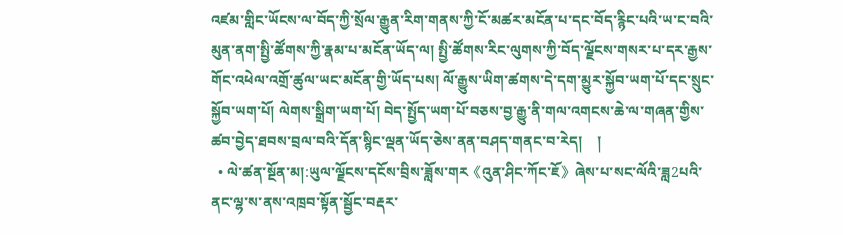འཛམ་གླིང་ཡོངས་ལ་བོད་ཀྱི་སྲོལ་རྒྱུན་རིག་གནས་ཀྱི་ངོ་མཚར་མངོན་པ་དང་བོད་རྙིང་པའི་ཡ་ང་བའི་མུན་ནག་སྤྱི་ཚོགས་ཀྱི་རྣམ་པ་མངོན་ཡོད་ལ། སྤྱི་ཚོགས་རིང་ལུགས་ཀྱི་བོད་ལྗོངས་གསར་པ་དར་རྒྱས་གོང་འཕེལ་འགྲོ་ཚུལ་ཡང་མངོན་གྱི་ཡོད་པས། ལོ་རྒྱུས་ཡིག་ཚགས་དེ་དག་མྱུར་སྐྱོབ་ཡག་པོ་དང་སྲུང་སྐྱོབ་ཡག་པོ། ལེགས་སྒྲིག་ཡག་པོ། བེད་སྤྱོད་ཡག་པོ་བཅས་བྱ་རྒྱུ་ནི་གལ་འགངས་ཆེ་ལ་གཞན་གྱིས་ཚབ་བྱེད་ཐབས་བྲལ་བའི་དོན་སྙིང་ལྡན་ཡོད་ཅེས་ནན་བཤད་གནང་བ་རེད།    །
  • ལེ་ཚན་སྔོན་མ།:ཡུལ་ལྗོངས་དངོས་བྲིས་ཟློས་གར《འུན་ཤིང་ཀོང་ཇོ》ཞེས་པ་སང་ལོའི་ཟླ2པའི་ནང་ལྷ་ས་ནས་འཁྲབ་སྟོན་སྦྱོང་བརྡར་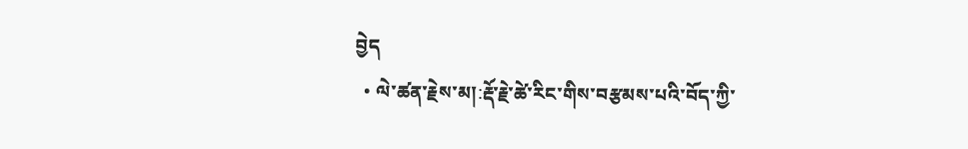བྱེད
  • ལེ་ཚན་རྗེས་མ།:རྡོ་རྗེ་ཚེ་རིང་གིས་བརྩམས་པའི་བོད་ཀྱི་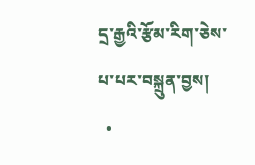དྲ་རྒྱའི་རྩོམ་རིག་ཅེས་པ་པར་བསྐྲུན་བྱས།
  •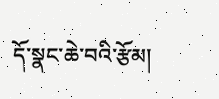དོ་སྣང་ཆེ་བའི་རྩོམ།